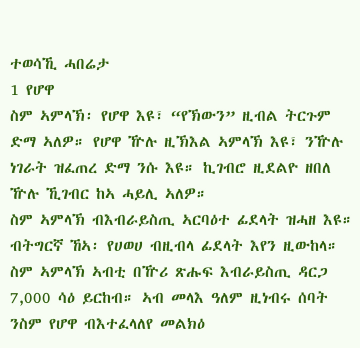ተወሳኺ ሓበሬታ
1 የሆዋ
ስም ኣምላኽ፡ የሆዋ እዩ፣ “የኽውን” ዚብል ትርጉም ድማ ኣለዎ። የሆዋ ዅሉ ዚኽእል ኣምላኽ እዩ፣ ንዅሉ ነገራት ዝፈጠረ ድማ ንሱ እዩ። ኪገብሮ ዚደልዮ ዘበለ ዅሉ ኺገብር ከኣ ሓይሊ ኣለዎ።
ስም ኣምላኽ ብእብራይስጢ ኣርባዕተ ፊደላት ዝሓዘ እዩ። ብትግርኛ ኸኣ፡ የሀወሀ ብዚብላ ፊደላት እየን ዚውከላ። ስም ኣምላኽ ኣብቲ በዅሪ ጽሑፍ እብራይስጢ ዳርጋ 7,000 ሳዕ ይርከብ። ኣብ መላእ ዓለም ዚነብሩ ሰባት ንስም የሆዋ ብእተፈላለየ መልክዕ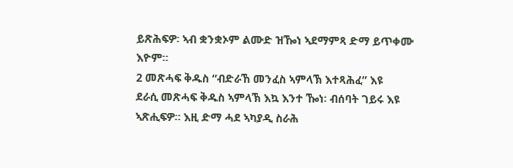ይጽሕፍዎ፡ ኣብ ቋንቋኦም ልሙድ ዝዀነ ኣደማምጻ ድማ ይጥቀሙ እዮም።
2 መጽሓፍ ቅዱስ “ብድራኸ መንፈስ ኣምላኽ እተጻሕፈ” እዩ
ደራሲ መጽሓፍ ቅዱስ ኣምላኽ እኳ እንተ ዀነ፡ ብሰባት ገይሩ እዩ ኣጽሒፍዎ። እዚ ድማ ሓደ ኣካያዲ ስራሕ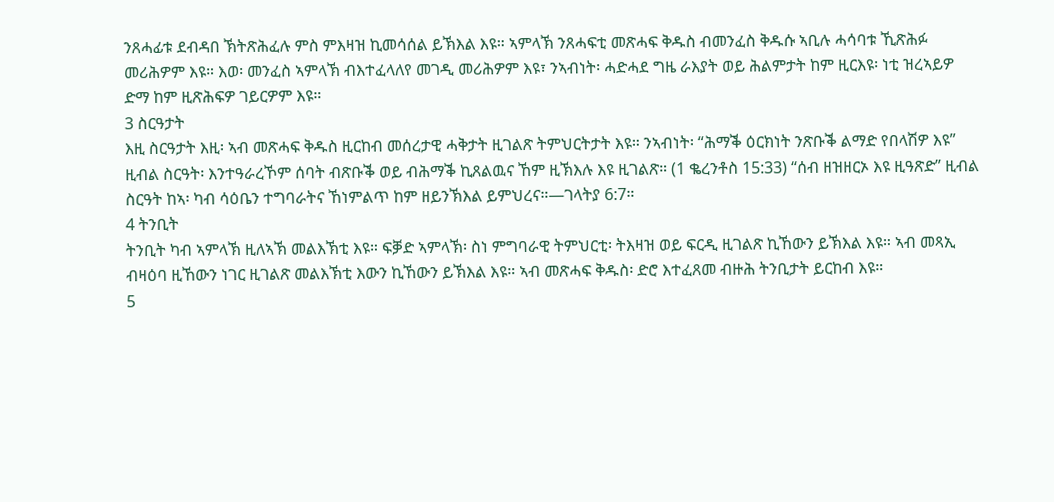ንጸሓፊቱ ደብዳበ ኽትጽሕፈሉ ምስ ምእዛዝ ኪመሳሰል ይኽእል እዩ። ኣምላኽ ንጸሓፍቲ መጽሓፍ ቅዱስ ብመንፈስ ቅዱሱ ኣቢሉ ሓሳባቱ ኺጽሕፉ መሪሕዎም እዩ። እወ፡ መንፈስ ኣምላኽ ብእተፈላለየ መገዲ መሪሕዎም እዩ፣ ንኣብነት፡ ሓድሓደ ግዜ ራእያት ወይ ሕልምታት ከም ዚርእዩ፡ ነቲ ዝረኣይዎ ድማ ከም ዚጽሕፍዎ ገይርዎም እዩ።
3 ስርዓታት
እዚ ስርዓታት እዚ፡ ኣብ መጽሓፍ ቅዱስ ዚርከብ መሰረታዊ ሓቅታት ዚገልጽ ትምህርትታት እዩ። ንኣብነት፡ “ሕማቕ ዕርክነት ንጽቡቕ ልማድ የበላሽዎ እዩ” ዚብል ስርዓት፡ እንተዓራረኾም ሰባት ብጽቡቕ ወይ ብሕማቕ ኪጸልዉና ኸም ዚኽእሉ እዩ ዚገልጽ። (1 ቈረንቶስ 15:33) “ሰብ ዘዝዘርኦ እዩ ዚዓጽድ” ዚብል ስርዓት ከኣ፡ ካብ ሳዕቤን ተግባራትና ኸነምልጥ ከም ዘይንኽእል ይምህረና።—ገላትያ 6:7።
4 ትንቢት
ትንቢት ካብ ኣምላኽ ዚለኣኽ መልእኽቲ እዩ። ፍቓድ ኣምላኽ፡ ስነ ምግባራዊ ትምህርቲ፡ ትእዛዝ ወይ ፍርዲ ዚገልጽ ኪኸውን ይኽእል እዩ። ኣብ መጻኢ ብዛዕባ ዚኸውን ነገር ዚገልጽ መልእኽቲ እውን ኪኸውን ይኽእል እዩ። ኣብ መጽሓፍ ቅዱስ፡ ድሮ እተፈጸመ ብዙሕ ትንቢታት ይርከብ እዩ።
5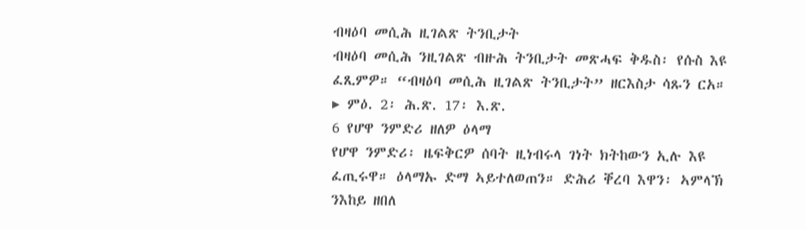ብዛዕባ መሲሕ ዚገልጽ ትንቢታት
ብዛዕባ መሲሕ ንዚገልጽ ብዙሕ ትንቢታት መጽሓፍ ቅዱስ፡ የሱስ እዩ ፈጺምዎ። “ብዛዕባ መሲሕ ዚገልጽ ትንቢታት” ዘርእስታ ሳጹን ርአ።
▸ ምዕ. 2፡ ሕ.ጽ. 17፡ እ.ጽ.
6 የሆዋ ንምድሪ ዘለዎ ዕላማ
የሆዋ ንምድሪ፡ ዜፍቅርዎ ሰባት ዚነብሩላ ገነት ክትከውን ኢሉ እዩ ፈጢሩዋ። ዕላማኡ ድማ ኣይተለወጠን። ድሕሪ ቐረባ እዋን፡ ኣምላኽ ንእከይ ዘበለ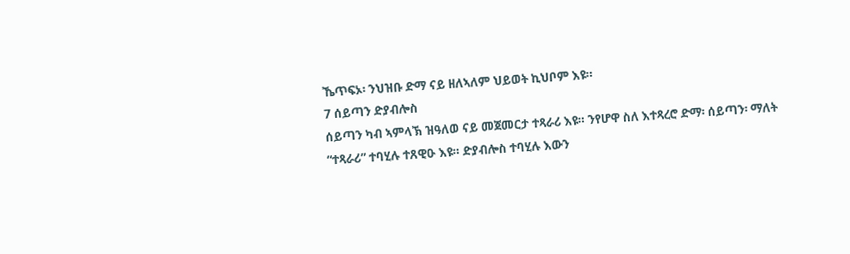ኼጥፍኦ፡ ንህዝቡ ድማ ናይ ዘለኣለም ህይወት ኪህቦም እዩ።
7 ሰይጣን ድያብሎስ
ሰይጣን ካብ ኣምላኽ ዝዓለወ ናይ መጀመርታ ተጻራሪ እዩ። ንየሆዋ ስለ እተጻረሮ ድማ፡ ሰይጣን፡ ማለት “ተጻራሪ” ተባሂሉ ተጸዊዑ እዩ። ድያብሎስ ተባሂሉ እውን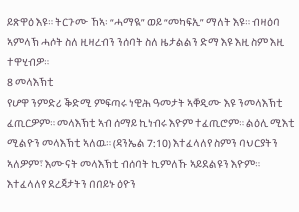ይጽዋዕ እዩ። ትርጉሙ ኸኣ፡ “ሓማዪ” ወይ “መካፍኢ” ማለት እዩ። ብዛዕባ ኣምላኽ ሓሶት ስለ ዚዛረብን ንሰባት ስለ ዜታልልን ድማ እዩ እዚ ስም እዚ ተዋሂብዎ።
8 መላእኽቲ
የሆዋ ንምድሪ ቕድሚ ምፍጣሩ ነዊሕ ዓመታት ኣቐዲሙ እዩ ንመላእኽቲ ፈጢርዎም። መላእኽቲ ኣብ ሰማይ ኪነብሩ እዮም ተፈጢሮም። ልዕሊ ሚእቲ ሚልዮን መላእኽቲ ኣለዉ። (ዳንኤል 7:10) እተፈላለየ ስምን ባህርያትን ኣለዎም፣ እሙናት መላእኽቲ ብሰባት ኪምለኹ ኣይደልዩን እዮም። እተፈላለየ ደረጃታትን በበይኑ ዕዮን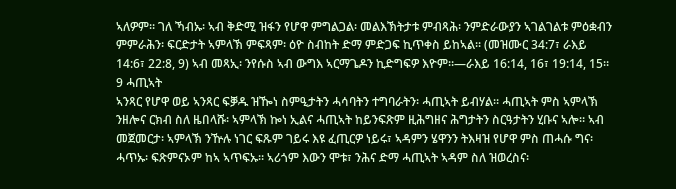ኣለዎም። ገለ ኻብኡ፡ ኣብ ቅድሚ ዝፋን የሆዋ ምግልጋል፡ መልእኽትታቱ ምብጻሕ፡ ንምድራውያን ኣገልገልቱ ምዕቋብን ምምራሕን፡ ፍርድታት ኣምላኽ ምፍጻም፡ ዕዮ ስብከት ድማ ምድጋፍ ኪጥቀስ ይከኣል። (መዝሙር 34:7፣ ራእይ 14:6፣ 22:8, 9) ኣብ መጻኢ፡ ንየሱስ ኣብ ውግእ ኣርማጌዶን ኪድግፍዎ እዮም።—ራእይ 16:14, 16፣ 19:14, 15።
9 ሓጢኣት
ኣንጻር የሆዋ ወይ ኣንጻር ፍቓዱ ዝዀነ ስምዒታትን ሓሳባትን ተግባራትን፡ ሓጢኣት ይብሃል። ሓጢኣት ምስ ኣምላኽ ንዘሎና ርክብ ስለ ዜበላሹ፡ ኣምላኽ ኰነ ኢልና ሓጢኣት ከይንፍጽም ዚሕግዘና ሕግታትን ስርዓታትን ሂቡና ኣሎ። ኣብ መጀመርታ፡ ኣምላኽ ንዅሉ ነገር ፍጹም ገይሩ እዩ ፈጢርዎ ነይሩ፣ ኣዳምን ሄዋንን ትእዛዝ የሆዋ ምስ ጠሓሱ ግና፡ ሓጥኡ፡ ፍጽምናኦም ከኣ ኣጥፍኡ። ኣሪጎም እውን ሞቱ፣ ንሕና ድማ ሓጢኣት ኣዳም ስለ ዝወረስና፡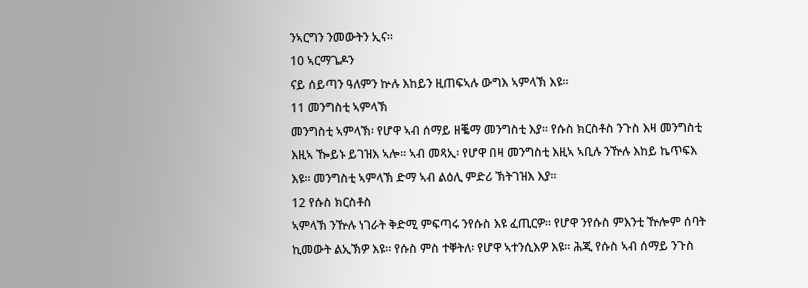ንኣርግን ንመውትን ኢና።
10 ኣርማጌዶን
ናይ ሰይጣን ዓለምን ኵሉ እከይን ዚጠፍኣሉ ውግእ ኣምላኽ እዩ።
11 መንግስቲ ኣምላኽ
መንግስቲ ኣምላኽ፡ የሆዋ ኣብ ሰማይ ዘቘማ መንግስቲ እያ። የሱስ ክርስቶስ ንጉስ እዛ መንግስቲ እዚኣ ዀይኑ ይገዝእ ኣሎ። ኣብ መጻኢ፡ የሆዋ በዛ መንግስቲ እዚኣ ኣቢሉ ንዅሉ እከይ ኬጥፍእ እዩ። መንግስቲ ኣምላኽ ድማ ኣብ ልዕሊ ምድሪ ኽትገዝእ እያ።
12 የሱስ ክርስቶስ
ኣምላኽ ንዅሉ ነገራት ቅድሚ ምፍጣሩ ንየሱስ እዩ ፈጢርዎ። የሆዋ ንየሱስ ምእንቲ ዅሎም ሰባት ኪመውት ልኢኽዎ እዩ። የሱስ ምስ ተቐትለ፡ የሆዋ ኣተንሲእዎ እዩ። ሕጂ የሱስ ኣብ ሰማይ ንጉስ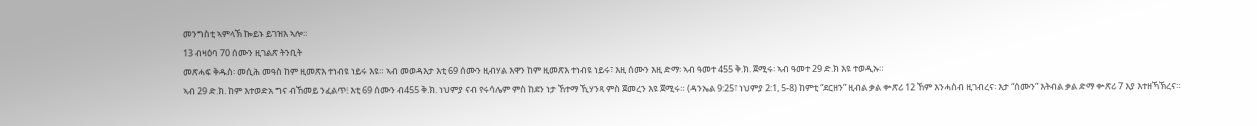መንግስቲ ኣምላኽ ኰይኑ ይገዝእ ኣሎ።
13 ብዛዕባ 70 ሰሙን ዚገልጽ ትንቢት
መጽሓፍ ቅዱስ፡ መሲሕ መዓስ ከም ዚመጽእ ተነብዩ ነይሩ እዩ። ኣብ መወዳእታ እቲ 69 ሰሙን ዚብሃል እዋን ከም ዚመጽእ ተነብዩ ነይሩ፣ እዚ ሰሙን እዚ ድማ፡ ኣብ ዓመተ 455 ቅ.ክ. ጀሚሩ፡ ኣብ ዓመተ 29 ድ.ክ እዩ ተወዲኡ።
ኣብ 29 ድ.ክ. ከም እተወድአ ግና ብኸመይ ንፈልጥ፧ እቲ 69 ሰሙን ብ455 ቅ.ክ. ነህምያ ናብ የሩሳሌም ምስ ከደን ነታ ኸተማ ኺሃንጻ ምስ ጀመረን እዩ ጀሚሩ። (ዳንኤል 9:25፣ ነህምያ 2:1, 5-8) ከምቲ “ደርዘን” ዚብል ቃል ቍጽሪ 12 ኸም እንሓስብ ዚገብረና፡ እታ “ሰሙን” እትብል ቃል ድማ ቍጽሪ 7 እያ እተዘኻኽረና።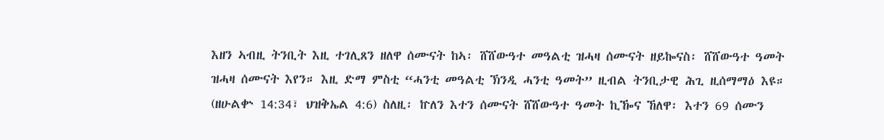እዘን ኣብዚ ትንቢት እዚ ተገሊጸን ዘለዋ ሰሙናት ከኣ፡ ሸሸውዓተ መዓልቲ ዝሓዛ ሰሙናት ዘይኰናስ፡ ሸሸውዓተ ዓመት ዝሓዛ ሰሙናት እየን። እዚ ድማ ምስቲ “ሓንቲ መዓልቲ ኽንዲ ሓንቲ ዓመት” ዚብል ትንቢታዊ ሕጊ ዚሰማማዕ እዩ። (ዘሁልቍ 14:34፣ ህዝቅኤል 4:6) ስለዚ፡ ኵለን እተን ሰሙናት ሸሸውዓተ ዓመት ኪዀና ኸለዋ፡ እተን 69 ሰሙን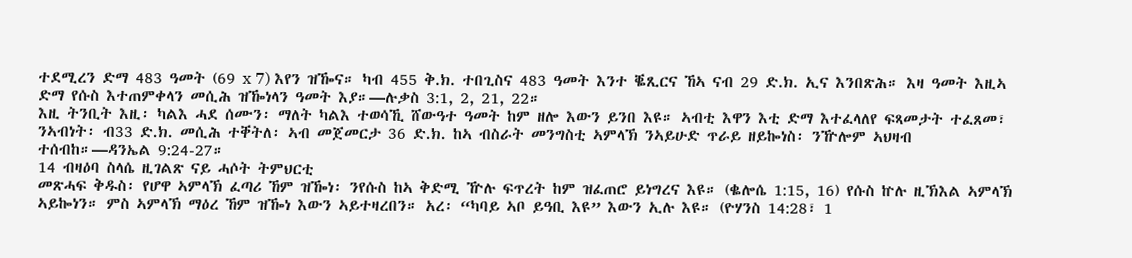ተደሚረን ድማ 483 ዓመት (69 x 7) እየን ዝዀና። ካብ 455 ቅ.ክ. ተበጊስና 483 ዓመት እንተ ቘጺርና ኸኣ ናብ 29 ድ.ክ. ኢና እንበጽሕ። እዛ ዓመት እዚኣ ድማ የሱስ እተጠምቀላን መሲሕ ዝዀነላን ዓመት እያ።—ሉቃስ 3:1, 2, 21, 22።
እዚ ትንቢት እዚ፡ ካልእ ሓደ ሰሙን፡ ማለት ካልእ ተወሳኺ ሸውዓተ ዓመት ከም ዘሎ እውን ይንበ እዩ። ኣብቲ እዋን እቲ ድማ እተፈላለየ ፍጻመታት ተፈጸመ፣ ንኣብነት፡ ብ33 ድ.ክ. መሲሕ ተቐትለ፡ ኣብ መጀመርታ 36 ድ.ክ. ከኣ ብስራት መንግስቲ ኣምላኽ ንኣይሁድ ጥራይ ዘይኰነስ፡ ንዅሎም ኣህዛብ ተሰብከ።—ዳንኤል 9:24-27።
14 ብዛዕባ ስላሴ ዚገልጽ ናይ ሓሶት ትምህርቲ
መጽሓፍ ቅዱስ፡ የሆዋ ኣምላኽ ፈጣሪ ኸም ዝዀነ፡ ንየሱስ ከኣ ቅድሚ ዅሉ ፍጥረት ከም ዝፈጠሮ ይነግረና እዩ። (ቈሎሴ 1:15, 16) የሱስ ኵሉ ዚኽእል ኣምላኽ ኣይኰነን። ምስ ኣምላኽ ማዕረ ኸም ዝዀነ እውን ኣይተዛረበን። አረ፡ “ካባይ ኣቦ ይዓቢ እዩ” እውን ኢሉ እዩ። (ዮሃንስ 14:28፣ 1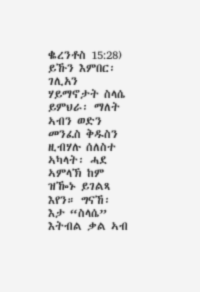ቈረንቶስ 15:28) ይኹን እምበር፡ ገሊአን ሃይማኖታት ስላሴ ይምህራ፡ ማለት ኣብን ወድን መንፈስ ቅዱስን ዚብሃሉ ሰለስተ ኣካላት፡ ሓደ ኣምላኽ ከም ዝዀኑ ይገልጻ እየን። ግናኸ፡ እታ “ስላሴ” እትብል ቃል ኣብ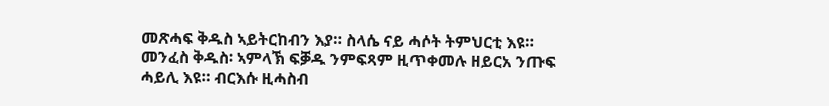መጽሓፍ ቅዱስ ኣይትርከብን እያ። ስላሴ ናይ ሓሶት ትምህርቲ እዩ።
መንፈስ ቅዱስ፡ ኣምላኽ ፍቓዱ ንምፍጻም ዚጥቀመሉ ዘይርአ ንጡፍ ሓይሊ እዩ። ብርእሱ ዚሓስብ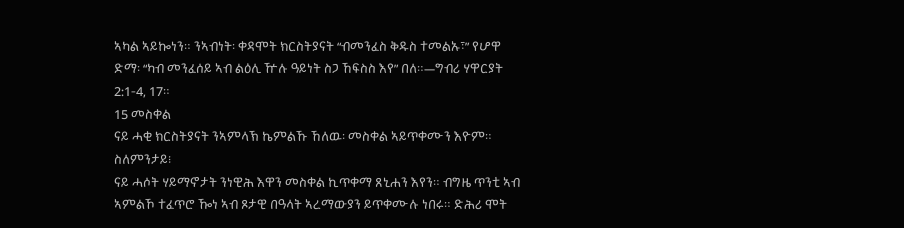ኣካል ኣይኰነን። ንኣብነት፡ ቀዳሞት ክርስትያናት “ብመንፈስ ቅዱስ ተመልኡ፣” የሆዋ ድማ፡ “ካብ መንፈሰይ ኣብ ልዕሊ ዅሉ ዓይነት ስጋ ኸፍስስ እየ” በለ።—ግብሪ ሃዋርያት 2:1-4, 17።
15 መስቀል
ናይ ሓቂ ክርስትያናት ንኣምላኽ ኬምልኹ ኸለዉ፡ መስቀል ኣይጥቀሙን እዮም። ስለምንታይ፧
ናይ ሓሶት ሃይማኖታት ንነዊሕ እዋን መስቀል ኪጥቀማ ጸኒሐን እየን። ብግዜ ጥንቲ ኣብ ኣምልኾ ተፈጥሮ ዀነ ኣብ ጾታዊ በዓላት ኣረማውያን ይጥቀሙሉ ነበሩ። ድሕሪ ሞት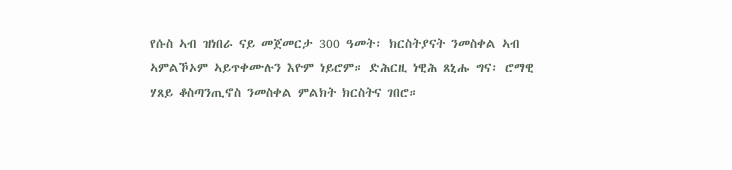የሱስ ኣብ ዝነበራ ናይ መጀመርታ 300 ዓመት፡ ክርስትያናት ንመስቀል ኣብ ኣምልኾኦም ኣይጥቀሙሉን እዮም ነይሮም። ድሕርዚ ነዊሕ ጸኒሑ ግና፡ ሮማዊ ሃጸይ ቆስጣንጢኖስ ንመስቀል ምልክት ክርስትና ገበሮ።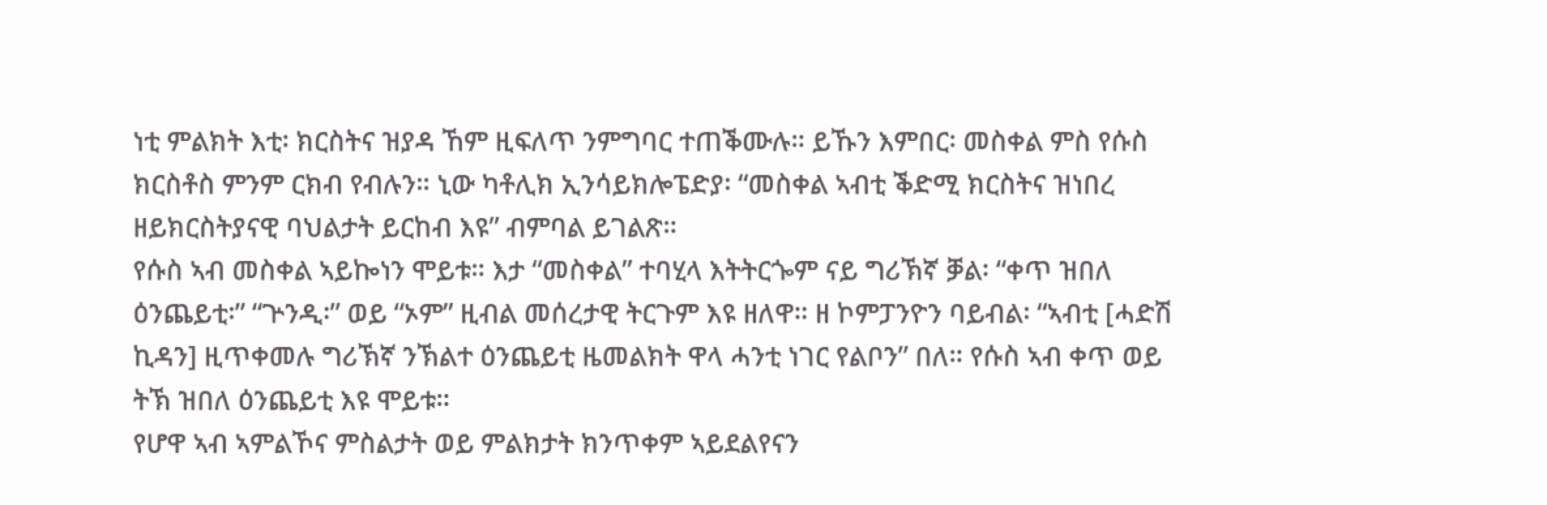ነቲ ምልክት እቲ፡ ክርስትና ዝያዳ ኸም ዚፍለጥ ንምግባር ተጠቕሙሉ። ይኹን እምበር፡ መስቀል ምስ የሱስ ክርስቶስ ምንም ርክብ የብሉን። ኒው ካቶሊክ ኢንሳይክሎፔድያ፡ “መስቀል ኣብቲ ቕድሚ ክርስትና ዝነበረ ዘይክርስትያናዊ ባህልታት ይርከብ እዩ” ብምባል ይገልጽ።
የሱስ ኣብ መስቀል ኣይኰነን ሞይቱ። እታ “መስቀል” ተባሂላ እትትርጐም ናይ ግሪኽኛ ቓል፡ “ቀጥ ዝበለ ዕንጨይቲ፡” “ጕንዲ፡” ወይ “ኦም” ዚብል መሰረታዊ ትርጉም እዩ ዘለዋ። ዘ ኮምፓንዮን ባይብል፡ “ኣብቲ [ሓድሽ ኪዳን] ዚጥቀመሉ ግሪኽኛ ንኽልተ ዕንጨይቲ ዜመልክት ዋላ ሓንቲ ነገር የልቦን” በለ። የሱስ ኣብ ቀጥ ወይ ትኽ ዝበለ ዕንጨይቲ እዩ ሞይቱ።
የሆዋ ኣብ ኣምልኾና ምስልታት ወይ ምልክታት ክንጥቀም ኣይደልየናን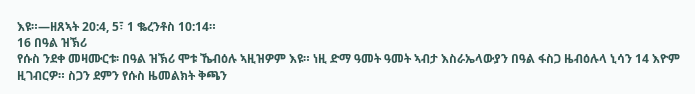እዩ።—ዘጸኣት 20:4, 5፣ 1 ቈረንቶስ 10:14።
16 በዓል ዝኽሪ
የሱስ ንደቀ መዛሙርቱ፡ በዓል ዝኽሪ ሞቱ ኼብዕሉ ኣዚዝዎም እዩ። ነዚ ድማ ዓመት ዓመት ኣብታ እስራኤላውያን በዓል ፋስጋ ዜብዕሉላ ኒሳን 14 እዮም ዚገብርዎ። ስጋን ደምን የሱስ ዜመልክት ቅጫን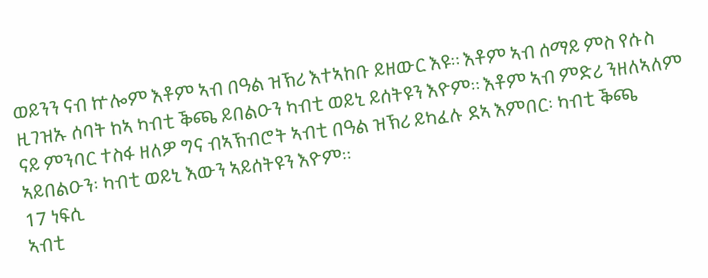ወይንን ናብ ኵሎም እቶም ኣብ በዓል ዝኽሪ እተኣከቡ ይዘውር እዩ። እቶም ኣብ ሰማይ ምስ የሱስ ዚገዝኡ ሰባት ከኣ ካብቲ ቕጫ ይበልዑን ካብቲ ወይኒ ይሰትዩን እዮም። እቶም ኣብ ምድሪ ንዘለኣለም ናይ ምንባር ተስፋ ዘለዎ ግና ብኣኽብሮት ኣብቲ በዓል ዝኽሪ ይካፈሉ ደኣ እምበር፡ ካብቲ ቕጫ ኣይበልዑን፡ ካብቲ ወይኒ እውን ኣይሰትዩን እዮም።
17 ነፍሲ
ኣብቲ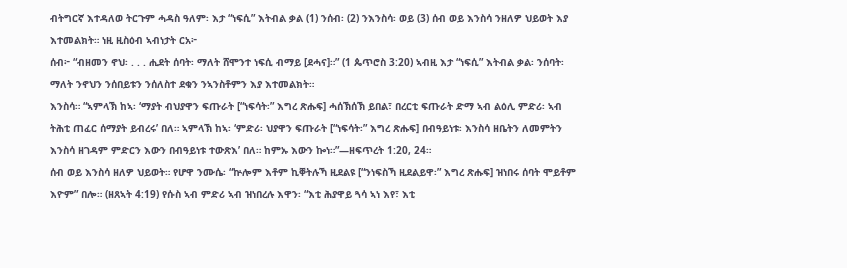ብትግርኛ እተዳለወ ትርጉም ሓዳስ ዓለም፡ እታ “ነፍሲ” እትብል ቃል (1) ንሰብ፡ (2) ንእንስሳ፡ ወይ (3) ሰብ ወይ እንስሳ ንዘለዎ ህይወት እያ እተመልክት። ነዚ ዚስዕብ ኣብነታት ርአ፦
ሰብ፦ “ብዘመን ኖህ፡ . . . ሒደት ሰባት፡ ማለት ሸሞንተ ነፍሲ ብማይ [ደሓና]።” (1 ጴጥሮስ 3:20) ኣብዚ እታ “ነፍሲ” እትብል ቃል፡ ንሰባት፡ ማለት ንኖህን ንሰበይቱን ንሰለስተ ደቁን ንኣንስቶምን እያ እተመልክት።
እንስሳ። “ኣምላኽ ከኣ፡ ‘ማያት ብህያዋን ፍጡራት [“ነፍሳት፡” እግረ ጽሑፍ] ሓሰኽሰኽ ይበል፣ በረርቲ ፍጡራት ድማ ኣብ ልዕሊ ምድሪ፡ ኣብ ትሕቲ ጠፈር ሰማያት ይብረሩ’ በለ። ኣምላኽ ከኣ፡ ‘ምድሪ፡ ህያዋን ፍጡራት [“ነፍሳት፡” እግረ ጽሑፍ] በብዓይነቱ፡ እንስሳ ዘቤትን ለመምትን እንስሳ ዘገዳም ምድርን እውን በብዓይነቱ ተውጽእ’ በለ። ከምኡ እውን ኰነ።”—ዘፍጥረት 1:20, 24።
ሰብ ወይ እንስሳ ዘለዎ ህይወት። የሆዋ ንሙሴ፡ “ኵሎም እቶም ኪቐትሉኻ ዚደልዩ [“ንነፍስኻ ዚደልይዋ፡” እግረ ጽሑፍ] ዝነበሩ ሰባት ሞይቶም እዮም” በሎ። (ዘጸኣት 4:19) የሱስ ኣብ ምድሪ ኣብ ዝነበረሉ እዋን፡ “እቲ ሕያዋይ ጓሳ ኣነ እየ፣ እቲ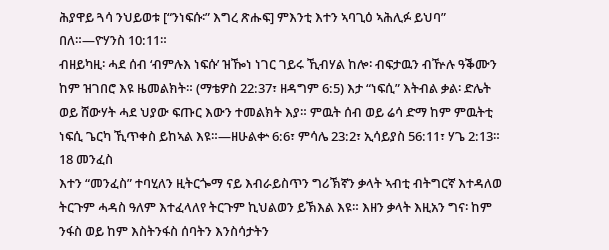ሕያዋይ ጓሳ ንህይወቱ [“ንነፍሱ፡” እግረ ጽሑፍ] ምእንቲ እተን ኣባጊዕ ኣሕሊፉ ይህባ” በለ።—ዮሃንስ 10:11።
ብዘይካዚ፡ ሓደ ሰብ ‘ብምሉእ ነፍሱ’ ዝዀነ ነገር ገይሩ ኺብሃል ከሎ፡ ብፍታዉን ብዅሉ ዓቕሙን ከም ዝገበሮ እዩ ዜመልክት። (ማቴዎስ 22:37፣ ዘዳግም 6:5) እታ “ነፍሲ” እትብል ቃል፡ ድሌት ወይ ሸውሃት ሓደ ህያው ፍጡር እውን ተመልክት እያ። ምዉት ሰብ ወይ ሬሳ ድማ ከም ምዉትቲ ነፍሲ ጌርካ ኺጥቀስ ይከኣል እዩ።—ዘሁልቍ 6:6፣ ምሳሌ 23:2፣ ኢሳይያስ 56:11፣ ሃጌ 2:13።
18 መንፈስ
እተን “መንፈስ” ተባሂለን ዚትርጐማ ናይ እብራይስጥን ግሪኽኛን ቃላት ኣብቲ ብትግርኛ እተዳለወ ትርጉም ሓዳስ ዓለም እተፈላለየ ትርጉም ኪህልወን ይኽእል እዩ። እዘን ቃላት እዚአን ግና፡ ከም ንፋስ ወይ ከም እስትንፋስ ሰባትን እንስሳታትን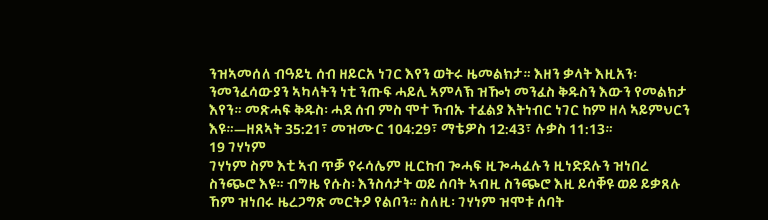ንዝኣመሰለ ብዓይኒ ሰብ ዘይርአ ነገር እየን ወትሩ ዜመልክታ። እዘን ቃላት እዚአን፡ ንመንፈሳውያን ኣካላትን ነቲ ንጡፍ ሓይሊ ኣምላኽ ዝዀነ መንፈስ ቅዱስን እውን የመልክታ እየን። መጽሓፍ ቅዱስ፡ ሓደ ሰብ ምስ ሞተ ኻብኡ ተፈልያ እትነብር ነገር ከም ዘላ ኣይምህርን እዩ።—ዘጸኣት 35:21፣ መዝሙር 104:29፣ ማቴዎስ 12:43፣ ሉቃስ 11:13።
19 ገሃነም
ገሃነም ስም እቲ ኣብ ጥቓ የሩሳሌም ዚርከብ ጐሓፍ ዚጐሓፈሉን ዚነድደሉን ዝነበረ ስንጭሮ እዩ። ብግዜ የሱስ፡ እንስሳታት ወይ ሰባት ኣብዚ ስንጭሮ እዚ ይሳቐዩ ወይ ይቃጸሉ ኸም ዝነበሩ ዜረጋግጽ መርትዖ የልቦን። ስለዚ፡ ገሃነም ዝሞቱ ሰባት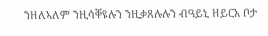ንዘለኣለም ንዚሳቐዩሉን ንዚቃጸሉሉን ብዓይኒ ዘይርአ ቦታ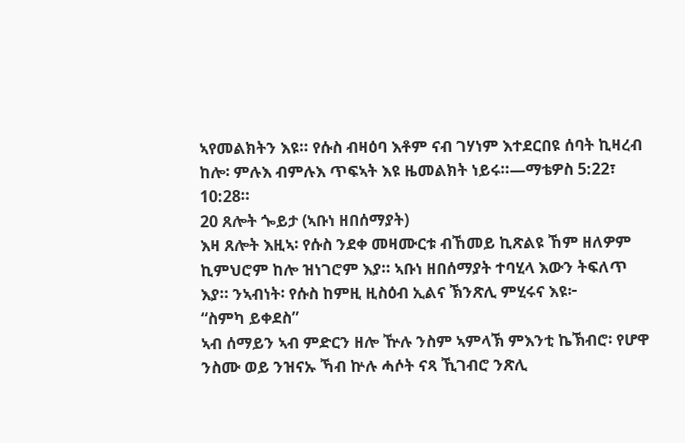ኣየመልክትን እዩ። የሱስ ብዛዕባ እቶም ናብ ገሃነም እተደርበዩ ሰባት ኪዛረብ ከሎ፡ ምሉእ ብምሉእ ጥፍኣት እዩ ዜመልክት ነይሩ።—ማቴዎስ 5:22፣ 10:28።
20 ጸሎት ጐይታ (ኣቡነ ዘበሰማያት)
እዛ ጸሎት እዚኣ፡ የሱስ ንደቀ መዛሙርቱ ብኸመይ ኪጽልዩ ኸም ዘለዎም ኪምህሮም ከሎ ዝነገሮም እያ። ኣቡነ ዘበሰማያት ተባሂላ እውን ትፍለጥ እያ። ንኣብነት፡ የሱስ ከምዚ ዚስዕብ ኢልና ኽንጽሊ ምሂሩና እዩ፦
“ስምካ ይቀደስ”
ኣብ ሰማይን ኣብ ምድርን ዘሎ ዅሉ ንስም ኣምላኽ ምእንቲ ኬኽብሮ፡ የሆዋ ንስሙ ወይ ንዝናኡ ኻብ ኵሉ ሓሶት ናጻ ኺገብሮ ንጽሊ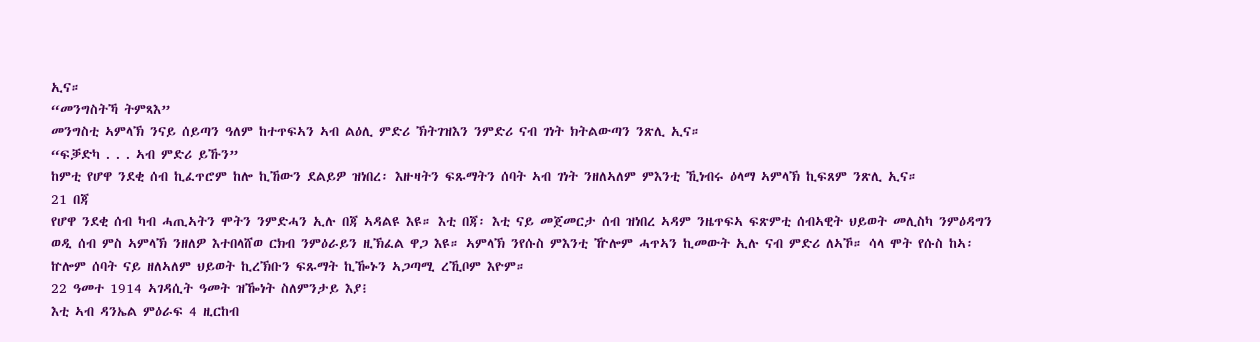ኢና።
“መንግስትኻ ትምጻእ”
መንግስቲ ኣምላኽ ንናይ ሰይጣን ዓለም ከተጥፍኣን ኣብ ልዕሊ ምድሪ ኽትገዝእን ንምድሪ ናብ ገነት ክትልውጣን ንጽሊ ኢና።
“ፍቓድካ . . . ኣብ ምድሪ ይኹን”
ከምቲ የሆዋ ንደቂ ሰብ ኪፈጥሮም ከሎ ኪኸውን ደልይዎ ዝነበረ፡ እዙዛትን ፍጹማትን ሰባት ኣብ ገነት ንዘለኣለም ምእንቲ ኺነብሩ ዕላማ ኣምላኽ ኪፍጸም ንጽሊ ኢና።
21 በጃ
የሆዋ ንደቂ ሰብ ካብ ሓጢኣትን ሞትን ንምድሓን ኢሉ በጃ ኣዳልዩ እዩ። እቲ በጃ፡ እቲ ናይ መጀመርታ ሰብ ዝነበረ ኣዳም ንዜጥፍኣ ፍጽምቲ ሰብኣዊት ህይወት መሊስካ ንምዕዳግን ወዲ ሰብ ምስ ኣምላኽ ንዘለዎ እተበላሸወ ርክብ ንምዕራይን ዚኽፈል ዋጋ እዩ። ኣምላኽ ንየሱስ ምእንቲ ዅሎም ሓጥኣን ኪመውት ኢሉ ናብ ምድሪ ለኣኾ። ሳላ ሞት የሱስ ከኣ፡ ኵሎም ሰባት ናይ ዘለኣለም ህይወት ኪረኽቡን ፍጹማት ኪዀኑን ኣጋጣሚ ረኺቦም እዮም።
22 ዓመተ 1914 ኣገዳሲት ዓመት ዝዀነት ስለምንታይ እያ፧
እቲ ኣብ ዳንኤል ምዕራፍ 4 ዚርከብ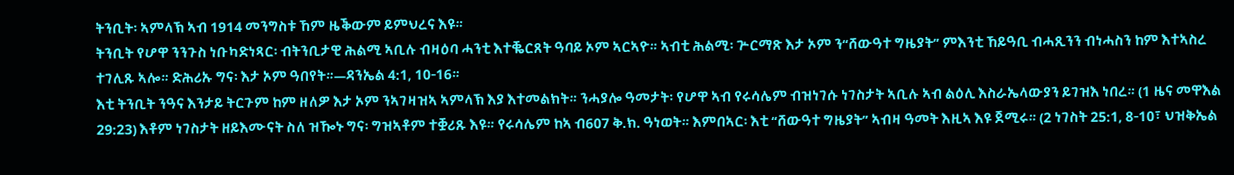ትንቢት፡ ኣምላኽ ኣብ 1914 መንግስቱ ኸም ዜቕውም ይምህረና እዩ።
ትንቢት የሆዋ ንንጉስ ነቡካድነጻር፡ ብትንቢታዊ ሕልሚ ኣቢሉ ብዛዕባ ሓንቲ እተቘርጸት ዓባይ ኦም ኣርኣዮ። ኣብቲ ሕልሚ፡ ጕርማጽ እታ ኦም ን“ሸውዓተ ግዜያት” ምእንቲ ኸይዓቢ ብሓጺንን ብነሓስን ከም እተኣስረ ተገሊጹ ኣሎ። ድሕሪኡ ግና፡ እታ ኦም ዓበየት።—ዳንኤል 4:1, 10-16።
እቲ ትንቢት ንዓና እንታይ ትርጉም ከም ዘለዎ እታ ኦም ንኣገዛዝኣ ኣምላኽ እያ እተመልክት። ንሓያሎ ዓመታት፡ የሆዋ ኣብ የሩሳሌም ብዝነገሱ ነገስታት ኣቢሉ ኣብ ልዕሊ እስራኤላውያን ይገዝእ ነበረ። (1 ዜና መዋእል 29:23) እቶም ነገስታት ዘይእሙናት ስለ ዝዀኑ ግና፡ ግዝኣቶም ተቛሪጹ እዩ። የሩሳሌም ከኣ ብ607 ቅ.ክ. ዓነወት። እምበኣር፡ እቲ “ሸውዓተ ግዜያት” ኣብዛ ዓመት እዚኣ እዩ ጀሚሩ። (2 ነገስት 25:1, 8-10፣ ህዝቅኤል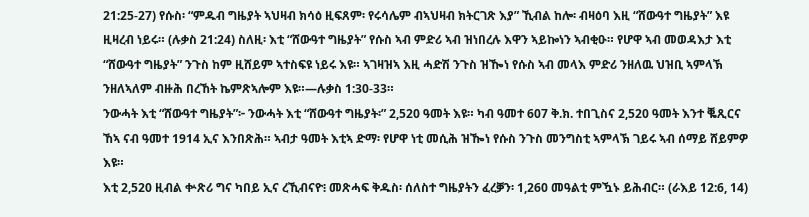21:25-27) የሱስ፡ “ምዱብ ግዜያት ኣህዛብ ክሳዕ ዚፍጸም፡ የሩሳሌም ብኣህዛብ ክትርገጽ እያ” ኺብል ከሎ፡ ብዛዕባ እዚ “ሸውዓተ ግዜያት” እዩ ዚዛረብ ነይሩ። (ሉቃስ 21:24) ስለዚ፡ እቲ “ሸውዓተ ግዜያት” የሱስ ኣብ ምድሪ ኣብ ዝነበረሉ እዋን ኣይኰነን ኣብቂዑ። የሆዋ ኣብ መወዳእታ እቲ “ሸውዓተ ግዜያት” ንጉስ ከም ዚሸይም ኣተስፍዩ ነይሩ እዩ። ኣገዛዝኣ እዚ ሓድሽ ንጉስ ዝዀነ የሱስ ኣብ መላእ ምድሪ ንዘለዉ ህዝቢ ኣምላኽ ንዘለኣለም ብዙሕ በረኸት ኬምጽኣሎም እዩ።—ሉቃስ 1:30-33።
ንውሓት እቲ “ሸውዓተ ግዜያት”፦ ንውሓት እቲ “ሸውዓተ ግዜያት፡” 2,520 ዓመት እዩ። ካብ ዓመተ 607 ቅ.ክ. ተበጊስና 2,520 ዓመት እንተ ቘጺርና ኸኣ ናብ ዓመተ 1914 ኢና እንበጽሕ። ኣብታ ዓመት እቲኣ ድማ፡ የሆዋ ነቲ መሲሕ ዝዀነ የሱስ ንጉስ መንግስቲ ኣምላኽ ገይሩ ኣብ ሰማይ ሸይምዎ እዩ።
እቲ 2,520 ዚብል ቍጽሪ ግና ካበይ ኢና ረኺብናዮ፧ መጽሓፍ ቅዱስ፡ ሰለስተ ግዜያትን ፈረቓን፡ 1,260 መዓልቲ ምዃኑ ይሕብር። (ራእይ 12:6, 14)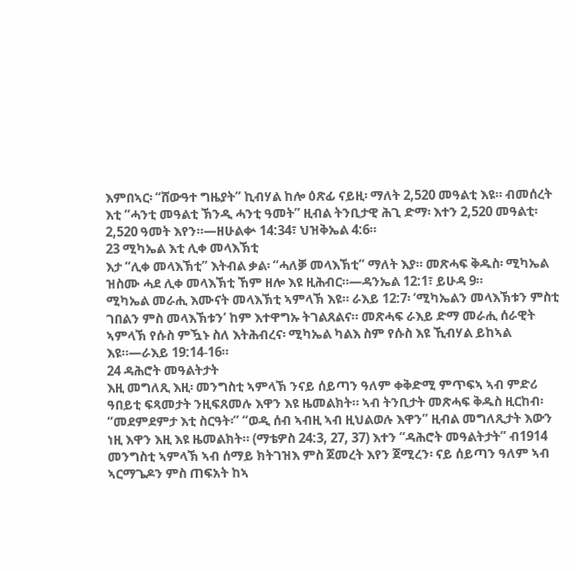እምበኣር፡ “ሸውዓተ ግዜያት” ኪብሃል ከሎ ዕጽፊ ናይዚ፡ ማለት 2,520 መዓልቲ እዩ። ብመሰረት እቲ “ሓንቲ መዓልቲ ኽንዲ ሓንቲ ዓመት” ዚብል ትንቢታዊ ሕጊ ድማ፡ እተን 2,520 መዓልቲ፡ 2,520 ዓመት እየን።—ዘሁልቍ 14:34፣ ህዝቅኤል 4:6።
23 ሚካኤል እቲ ሊቀ መላእኽቲ
እታ “ሊቀ መላእኽቲ” እትብል ቃል፡ “ሓለቓ መላእኽቲ” ማለት እያ። መጽሓፍ ቅዱስ፡ ሚካኤል ዝስሙ ሓደ ሊቀ መላእኽቲ ኸም ዘሎ እዩ ዚሕብር።—ዳንኤል 12:1፣ ይሁዳ 9።
ሚካኤል መራሒ እሙናት መላእኽቲ ኣምላኽ እዩ። ራእይ 12:7፡ ‘ሚካኤልን መላእኽቱን ምስቲ ገበልን ምስ መላእኽቱን’ ከም እተዋግኡ ትገልጸልና። መጽሓፍ ራእይ ድማ መራሒ ሰራዊት ኣምላኽ የሱስ ምዃኑ ስለ እትሕብረና፡ ሚካኤል ካልእ ስም የሱስ እዩ ኺብሃል ይከኣል እዩ።—ራእይ 19:14-16።
24 ዳሕሮት መዓልትታት
እዚ መግለጺ እዚ፡ መንግስቲ ኣምላኽ ንናይ ሰይጣን ዓለም ቀቅድሚ ምጥፍኣ ኣብ ምድሪ ዓበይቲ ፍጻመታት ንዚፍጸመሉ እዋን እዩ ዜመልክት። ኣብ ትንቢታት መጽሓፍ ቅዱስ ዚርከብ፡ “መደምደምታ እቲ ስርዓት፡” “ወዲ ሰብ ኣብዚ ኣብ ዚህልወሉ እዋን” ዚብል መግለጺታት እውን ነዚ እዋን እዚ እዩ ዜመልክት። (ማቴዎስ 24:3, 27, 37) እተን “ዳሕሮት መዓልትታት” ብ1914 መንግስቲ ኣምላኽ ኣብ ሰማይ ክትገዝእ ምስ ጀመረት እየን ጀሚረን፡ ናይ ሰይጣን ዓለም ኣብ ኣርማጌዶን ምስ ጠፍአት ከኣ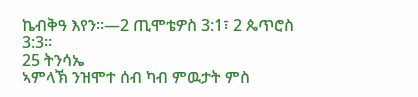ኬብቅዓ እየን።—2 ጢሞቴዎስ 3:1፣ 2 ጴጥሮስ 3:3።
25 ትንሳኤ
ኣምላኽ ንዝሞተ ሰብ ካብ ምዉታት ምስ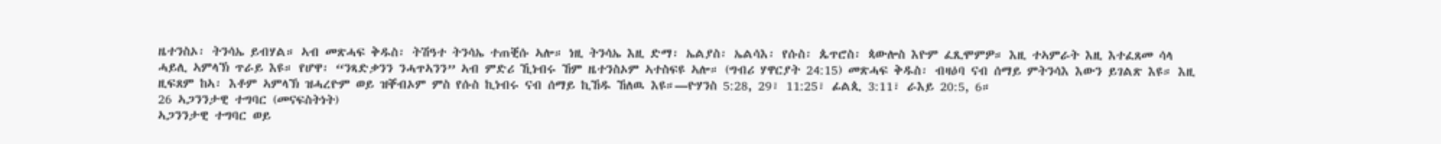ዜተንስኦ፡ ትንሳኤ ይብሃል። ኣብ መጽሓፍ ቅዱስ፡ ትሽዓተ ትንሳኤ ተጠቒሱ ኣሎ። ነዚ ትንሳኤ እዚ ድማ፡ ኤልያስ፡ ኤልሳእ፡ የሱስ፡ ጴጥሮስ፡ ጳውሎስ እዮም ፈጺሞምዎ። እዚ ተኣምራት እዚ እተፈጸመ ሳላ ሓይሊ ኣምላኽ ጥራይ እዩ። የሆዋ፡ “ንጻድቃንን ንሓጥኣንን” ኣብ ምድሪ ኺነብሩ ኸም ዜተንስኦም ኣተስፍዩ ኣሎ። (ግብሪ ሃዋርያት 24:15) መጽሓፍ ቅዱስ፡ ብዛዕባ ናብ ሰማይ ምትንሳእ እውን ይገልጽ እዩ። እዚ ዚፍጸም ከኣ፡ እቶም ኣምላኽ ዝሓረዮም ወይ ዝቐብኦም ምስ የሱስ ኪነብሩ ናብ ሰማይ ኪኸዱ ኸለዉ እዩ።—ዮሃንስ 5:28, 29፣ 11:25፣ ፊልጲ 3:11፣ ራእይ 20:5, 6።
26 ኣጋንንታዊ ተግባር (መናፍስትነት)
ኣጋንንታዊ ተግባር ወይ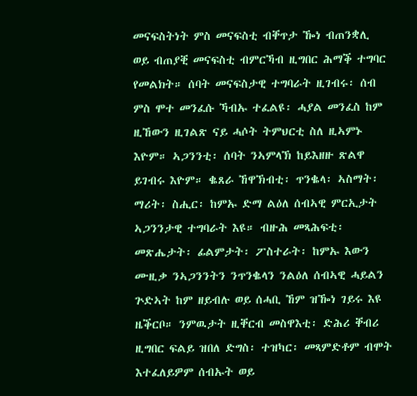መናፍስትነት ምስ መናፍስቲ ብቐጥታ ዀነ ብጠንቋሊ ወይ ብጠያቒ መናፍስቲ ብምርኻብ ዚግበር ሕማቕ ተግባር የመልክት። ሰባት መናፍስታዊ ተግባራት ዚገብሩ፡ ሰብ ምስ ሞተ መንፈሱ ኻብኡ ተፈልዩ፡ ሓያል መንፈስ ከም ዚኸውን ዚገልጽ ናይ ሓሶት ትምህርቲ ስለ ዚኣምኑ እዮም። ኣጋንንቲ፡ ሰባት ንኣምላኽ ከይእዘዙ ጽልዋ ይገብሩ እዮም። ቈጸራ ኸዋኽብቲ፡ ጥንቈላ፡ ኣስማት፡ ማሪት፡ ስሒር፡ ከምኡ ድማ ልዕለ ሰብኣዊ ምርኢታት ኣጋንንታዊ ተግባራት እዩ። ብዙሕ መጻሕፍቲ፡ መጽሔታት፡ ፊልምታት፡ ፖስተራት፡ ከምኡ እውን ሙዚቃ ንኣጋንንትን ንጥንቈላን ንልዕለ ሰብኣዊ ሓይልን ጕድኣት ከም ዘይብሉ ወይ ሰሓቢ ኸም ዝዀነ ገይሩ እዩ ዜቕርቦ። ንምዉታት ዚቐርብ መስዋእቲ፡ ድሕሪ ቐብሪ ዚግበር ፍልይ ዝበለ ድግስ፡ ተዝካር፡ መጻምድቶም ብሞት እተፈለይዎም ሰብኡት ወይ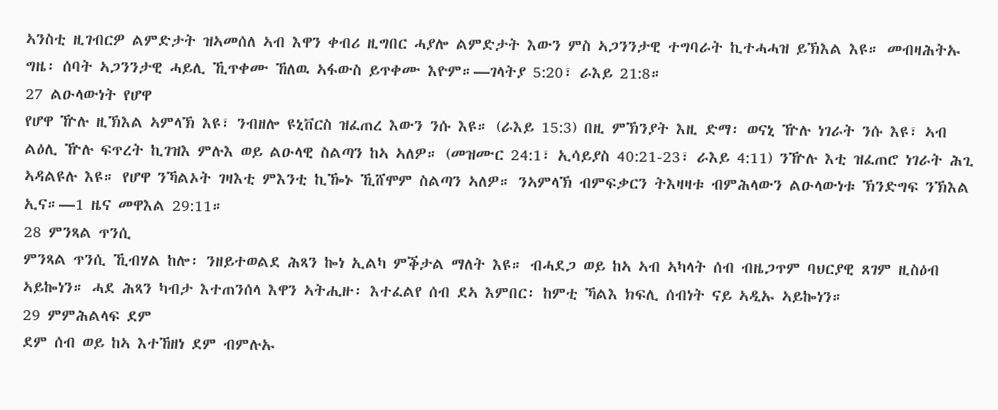ኣንስቲ ዚገብርዎ ልምድታት ዝኣመሰለ ኣብ እዋን ቀብሪ ዚግበር ሓያሎ ልምድታት እውን ምስ ኣጋንንታዊ ተግባራት ኪተሓሓዝ ይኽእል እዩ። መብዛሕትኡ ግዜ፡ ሰባት ኣጋንንታዊ ሓይሊ ኺጥቀሙ ኸለዉ ኣፋውስ ይጥቀሙ እዮም።—ገላትያ 5:20፣ ራእይ 21:8።
27 ልዑላውነት የሆዋ
የሆዋ ዅሉ ዚኽእል ኣምላኽ እዩ፣ ንብዘሎ ዩኒቨርስ ዝፈጠረ እውን ንሱ እዩ። (ራእይ 15:3) በዚ ምኽንያት እዚ ድማ፡ ወናኒ ዅሉ ነገራት ንሱ እዩ፣ ኣብ ልዕሊ ዅሉ ፍጥረት ኪገዝእ ምሉእ ወይ ልዑላዊ ስልጣን ከኣ ኣለዎ። (መዝሙር 24:1፣ ኢሳይያስ 40:21-23፣ ራእይ 4:11) ንዅሉ እቲ ዝፈጠሮ ነገራት ሕጊ ኣዳልዩሉ እዩ። የሆዋ ንኻልኦት ገዛእቲ ምእንቲ ኪዀኑ ኺሸሞም ስልጣን ኣለዎ። ንኣምላኽ ብምፍቃርን ትእዛዛቱ ብምሕላውን ልዑላውነቱ ኽንድግፍ ንኽእል ኢና።—1 ዜና መዋእል 29:11።
28 ምንጻል ጥንሲ
ምንጻል ጥንሲ ኺብሃል ከሎ፡ ንዘይተወልደ ሕጻን ኰነ ኢልካ ምቕታል ማለት እዩ። ብሓደጋ ወይ ከኣ ኣብ ኣካላት ሰብ ብዜጋጥም ባህርያዊ ጸገም ዚስዕብ ኣይኰነን። ሓደ ሕጻን ካብታ እተጠንሰላ እዋን ኣትሒዙ፡ እተፈልየ ሰብ ደኣ እምበር፡ ከምቲ ኻልእ ክፍሊ ሰብነት ናይ ኣዲኡ ኣይኰነን።
29 ምምሕልላፍ ደም
ደም ሰብ ወይ ከኣ እተኸዘነ ደም ብምሉኡ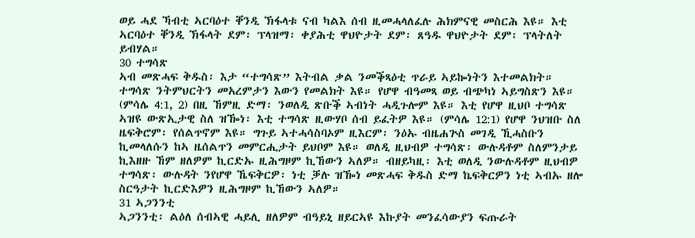ወይ ሓደ ኻብቲ ኣርባዕተ ቐንዲ ኽፋላቱ ናብ ካልእ ሰብ ዚመሓላለፈሉ ሕክምናዊ መስርሕ እዩ። እቲ ኣርባዕተ ቐንዲ ኽፋላት ደም፡ ፕላዝማ፡ ቀያሕቲ ዋህዮታት ደም፡ ጸዓዱ ዋህዮታት ደም፡ ፕላትለት ይብሃል።
30 ተግሳጽ
ኣብ መጽሓፍ ቅዱስ፡ እታ “ተግሳጽ” እትብል ቃል ንመቕጻዕቲ ጥራይ ኣይኰነትን እተመልክት። ተግሳጽ ንትምህርትን መአረምታን እውን የመልክት እዩ። የሆዋ ብዓመጻ ወይ ብጭካነ ኣይግስጽን እዩ። (ምሳሌ 4:1, 2) በዚ ኸምዚ ድማ፡ ንወለዲ ጽቡቕ ኣብነት ሓዲጉሎም እዩ። እቲ የሆዋ ዚህቦ ተግሳጽ ኣዝዩ ውጽኢታዊ ስለ ዝዀነ፡ እቲ ተግሳጽ ዚውሃቦ ሰብ ይፈትዎ እዩ። (ምሳሌ 12:1) የሆዋ ንህዝቡ ስለ ዜፍቅሮም፡ የሰልጥኖም እዩ። ግጉይ ኣተሓሳስባኦም ዚእርም፡ ንዕኡ ብዜሐጕስ መገዲ ኺሓስቡን ኪመላለሱን ከኣ ዜሰልጥን መምርሒታት ይህቦም እዩ። ወለዲ ዚህብዎ ተግሳጽ፡ ውሉዳቶም ስለምንታይ ኪእዘዙ ኸም ዘለዎም ኪርድኡ ዚሕግዞም ኪኸውን ኣለዎ። ብዘይካዚ፡ እቲ ወለዲ ንውሉዳቶም ዚህብዎ ተግሳጽ፡ ውሉዳት ንየሆዋ ኼፍቅርዎ፡ ነቲ ቓሉ ዝዀነ መጽሓፍ ቅዱስ ድማ ኬፍቅርዎን ነቲ ኣብኡ ዘሎ ስርዓታት ኪርድእዎን ዚሕግዞም ኪኸውን ኣለዎ።
31 ኣጋንንቲ
ኣጋንንቲ፡ ልዕለ ሰብኣዊ ሓይሊ ዘለዎም ብዓይኒ ዘይርኣዩ እኩያት መንፈሳውያን ፍጡራት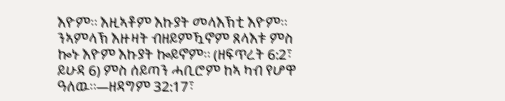እዮም። እዚኣቶም እኩያት መላእኽቲ እዮም። ንኣምላኽ እዙዛት ብዘይምዃኖም ጸላእቱ ምስ ኰኑ እዮም እኩያት ኰይኖም። (ዘፍጥረት 6:2፣ ይሁዳ 6) ምስ ሰይጣን ሓቢሮም ከኣ ካብ የሆዋ ዓለዉ።—ዘዳግም 32:17፣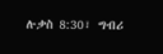ሉቃስ 8:30፣ ግብሪ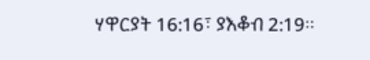ሃዋርያት 16:16፣ ያእቆብ 2:19።